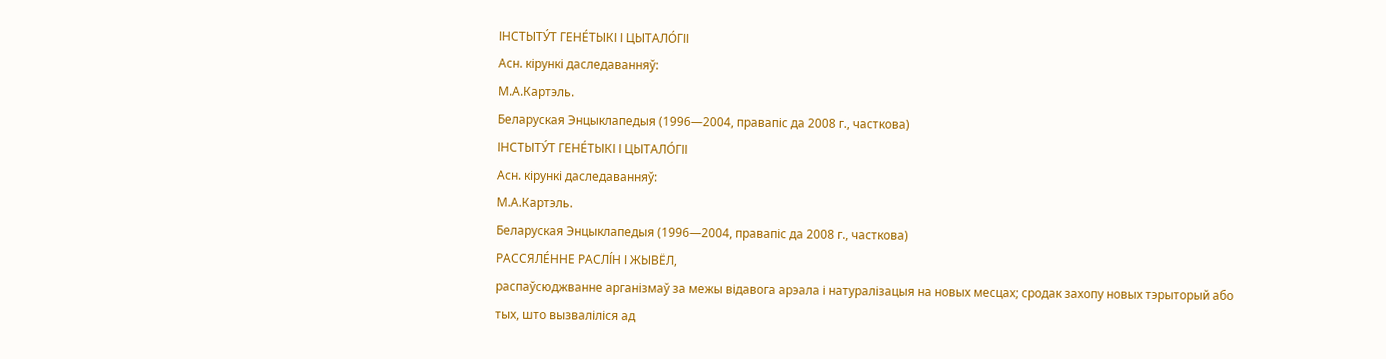ІНСТЫТУ́Т ГЕНЕ́ТЫКІ І ЦЫТАЛО́ГІІ
Асн. кірункі даследаванняў:
М.А.Картэль.
Беларуская Энцыклапедыя (1996—2004, правапіс да 2008 г., часткова)
ІНСТЫТУ́Т ГЕНЕ́ТЫКІ І ЦЫТАЛО́ГІІ
Асн. кірункі даследаванняў:
М.А.Картэль.
Беларуская Энцыклапедыя (1996—2004, правапіс да 2008 г., часткова)
РАССЯЛЕ́ННЕ РАСЛІ́Н І ЖЫВЁЛ,
распаўсюджванне арганізмаў за межы відавога арэала і натуралізацыя на новых месцах; сродак захопу новых тэрыторый або тых, што вызваліліся ад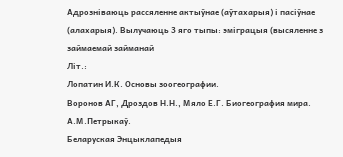Адрозніваюць рассяленне актыўнае (аўтахарыя) і пасіўнае (алахарыя). Вылучаюць 3 яго тыпы: эміграцыя (высяленне з займаемай займанай
Літ.:
Лопатин И.К. Основы зоогеографии.
Воронов АГ, Дроздов Н.Н., Мяло Е.Г. Биогеография мира.
А.М.Петрыкаў.
Беларуская Энцыклапедыя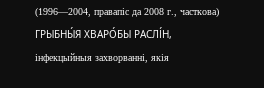(1996—2004, правапіс да 2008 г., часткова)
ГРЫБНЫ́Я ХВАРО́БЫ РАСЛІ́Н,
інфекцыйныя захворванні, якія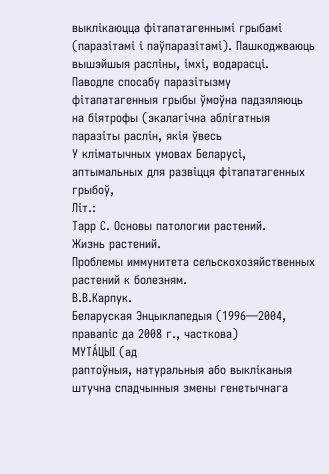выклікаюцца фітапатагеннымі грыбамі (паразітамі і паўпаразітамі). Пашкоджваюць вышэйшыя расліны, імхі, водарасці.
Паводле спосабу паразітызму фітапатагенныя грыбы ўмоўна падзяляюць на біятрофы (экалагічна аблігатныя паразіты раслін, якія ўвесь
У кліматычных умовах Беларусі, аптымальных для развіцця фітапатагенных грыбоў,
Літ.:
Тарр С. Основы патологии растений.
Жизнь растений.
Проблемы иммунитета сельскохозяйственных растений к болезням.
В.В.Карпук.
Беларуская Энцыклапедыя (1996—2004, правапіс да 2008 г., часткова)
МУТА́ЦЫІ (ад
раптоўныя, натуральныя або выкліканыя штучна спадчынныя змены генетычнага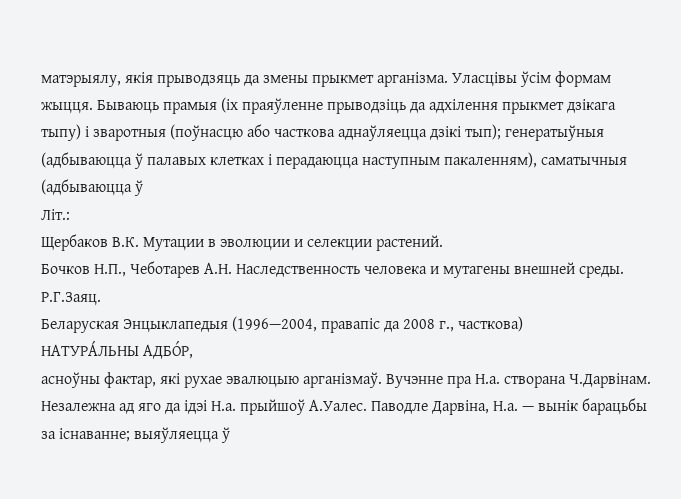матэрыялу, якія прыводзяць да змены прыкмет арганізма. Уласцівы ўсім формам жыцця. Бываюць прамыя (іх праяўленне прыводзіць да адхілення прыкмет дзікага тыпу) і зваротныя (поўнасцю або часткова аднаўляецца дзікі тып); генератыўныя (адбываюцца ў палавых клетках і перадаюцца наступным пакаленням), саматычныя (адбываюцца ў
Літ.:
Щербаков В.К. Мутации в эволюции и селекции растений.
Бочков Н.П., Чеботарев А.Н. Наследственность человека и мутагены внешней среды.
Р.Г.Заяц.
Беларуская Энцыклапедыя (1996—2004, правапіс да 2008 г., часткова)
НАТУРА́ЛЬНЫ АДБО́Р,
асноўны фактар, які рухае эвалюцыю арганізмаў. Вучэнне пра Н.а. створана Ч.Дарвінам. Незалежна ад яго да ідэі Н.а. прыйшоў А.Уалес. Паводле Дарвіна, Н.а. — вынік барацьбы за існаванне; выяўляецца ў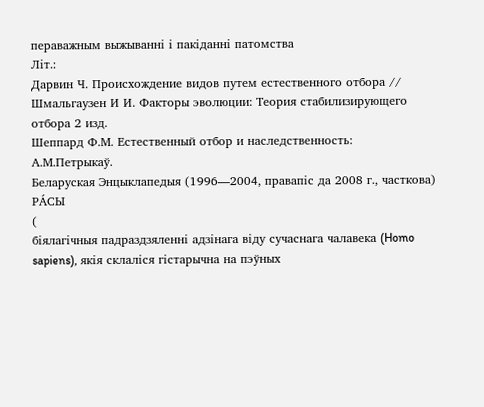пераважным выжыванні і пакіданні патомства
Літ.:
Дарвин Ч. Происхождение видов путем естественного отбора //
Шмальгаузен И И. Факторы эволюции: Теория стабилизирующего отбора 2 изд.
Шеппард Ф.М. Естественный отбор и наследственность:
А.М.Петрыкаў.
Беларуская Энцыклапедыя (1996—2004, правапіс да 2008 г., часткова)
РА́СЫ
(
біялагічныя падраздзяленні адзінага віду сучаснага чалавека (Homo sapiens), якія склаліся гістарычна на пэўных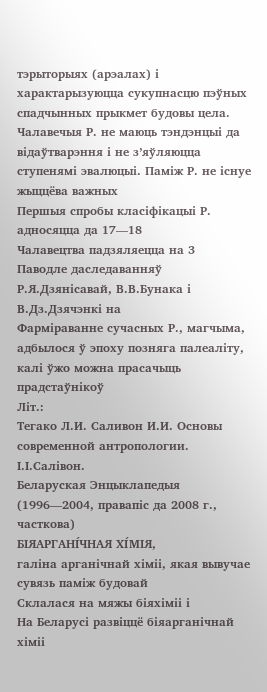тэрыторыях (арэалах) і характарызуюцца сукупнасцю пэўных спадчынных прыкмет будовы цела. Чалавечыя Р. не маюць тэндэнцыі да відаўтварэння і не з’яўляюцца ступенямі эвалюцыі. Паміж Р. не існуе жыццёва важных
Першыя спробы класіфікацыі Р. адносяцца да 17—18
Чалавецтва падзяляецца на 3
Паводле даследаванняў Р.Я.Дзянісавай, В.В.Бунака і В.Дз.Дзячэнкі на
Фарміраванне сучасных Р., магчыма, адбылося ў эпоху позняга палеаліту, калі ўжо можна прасачыць прадстаўнікоў
Літ.:
Тегако Л.И. Саливон И.И. Основы современной антропологии.
І.І.Салівон.
Беларуская Энцыклапедыя (1996—2004, правапіс да 2008 г., часткова)
БІЯАРГАНІ́ЧНАЯ ХІ́МІЯ,
галіна арганічнай хіміі, якая вывучае сувязь паміж будовай
Склалася на мяжы біяхіміі і
На Беларусі развіццё біяарганічнай хіміі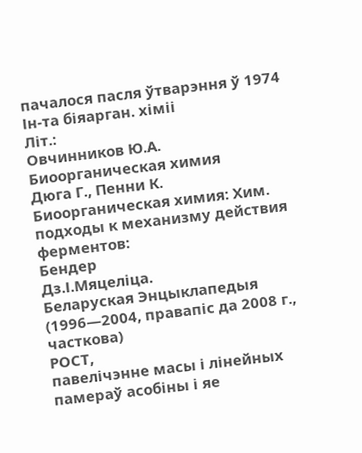пачалося пасля ўтварэння ў 1974 Ін-та біяарган. хіміі
Літ.:
Овчинников Ю.А. Биоорганическая химия
Дюга Г., Пенни К. Биоорганическая химия: Хим. подходы к механизму действия ферментов:
Бендер
Дз.І.Мяцеліца.
Беларуская Энцыклапедыя (1996—2004, правапіс да 2008 г., часткова)
РОСТ,
павелічэнне масы і лінейных памераў асобіны і яе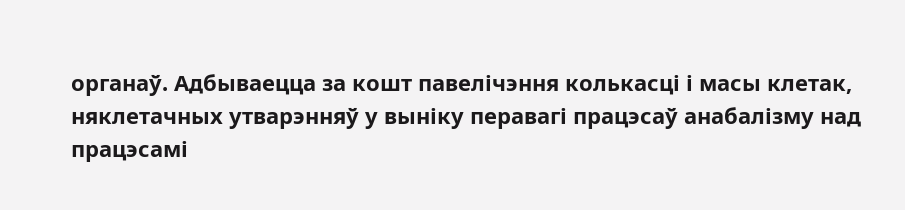органаў. Адбываецца за кошт павелічэння колькасці і масы клетак, няклетачных утварэнняў у выніку перавагі працэсаў анабалізму над працэсамі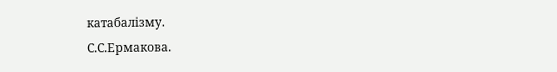катабалізму.
С.С.Ермакова.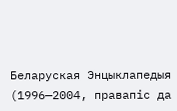Беларуская Энцыклапедыя (1996—2004, правапіс да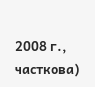2008 г., часткова)